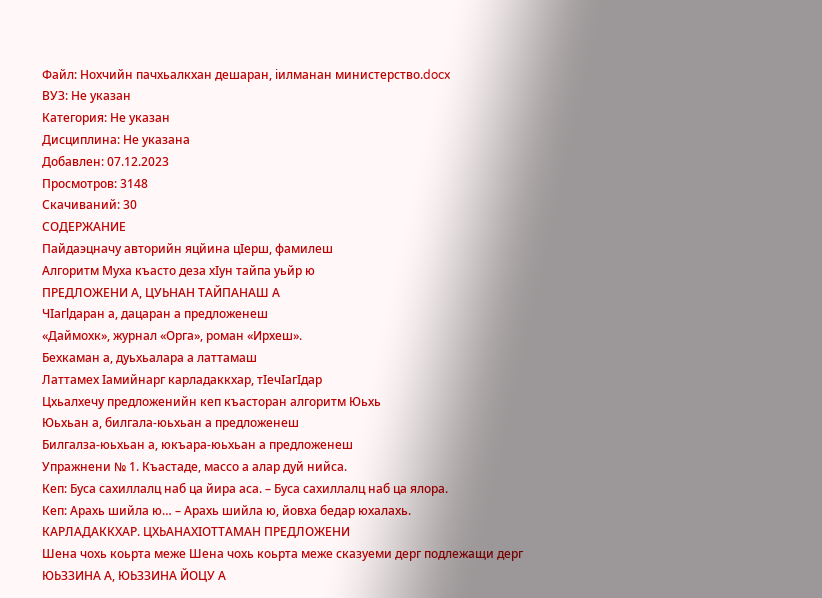Файл: Нохчийн пачхьалкхан дешаран, iилманан министерство.docx
ВУЗ: Не указан
Категория: Не указан
Дисциплина: Не указана
Добавлен: 07.12.2023
Просмотров: 3148
Скачиваний: 30
СОДЕРЖАНИЕ
Пайдаэцначу авторийн яцйина цIерш, фамилеш
Алгоритм Муха къасто деза хIун тайпа уьйр ю
ПРЕДЛОЖЕНИ А, ЦУЬНАН ТАЙПАНАШ А
ЧIaгlдаран а, дацаран а предложенеш
«Даймохк», журнал «Орга», роман «Ирхеш».
Бехкаман а, дуьхьалара а латтамаш
Латтамех Iамийнарг карладаккхар, тIечIагIдар
Цхьалхечу предложенийн кеп къасторан алгоритм Юьхь
Юьхьан а, билгала-юьхьан а предложенеш
Билгалза-юьхьан а, юкъара-юьхьан а предложенеш
Упражнени № 1. Къастаде, массо а алар дуй нийса.
Кеп: Буса сахиллалц наб ца йира аса. – Буса сахиллалц наб ца ялора.
Кеп: Арахь шийла ю… – Арахь шийла ю, йовха бедар юхалахь.
КАРЛАДАККХАР. ЦХЬАНАХIОТТАМАН ПРЕДЛОЖЕНИ
Шена чохь коьрта меже Шена чохь коьрта меже сказуеми дерг подлежащи дерг
ЮЬЗЗИНА А, ЮЬЗЗИНА ЙОЦУ А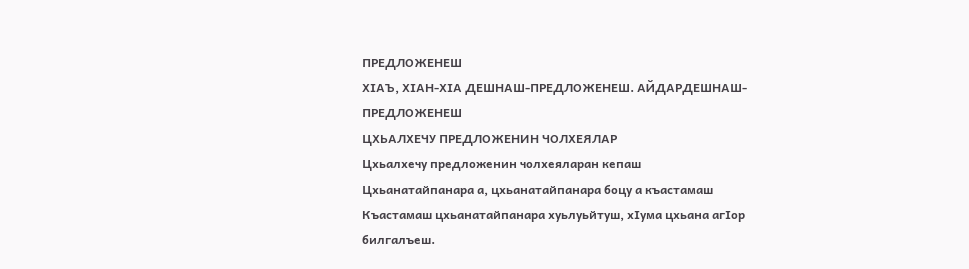ПРЕДЛОЖЕНЕШ
ХIАЪ, ХIАН-ХIА ДЕШНАШ-ПРЕДЛОЖЕНЕШ. АЙДАРДЕШНАШ-ПРЕДЛОЖЕНЕШ
ЦХЬАЛХЕЧУ ПРЕДЛОЖЕНИН ЧОЛХЕЯЛАР
Цхьалхечу предложенин чолхеяларан кепаш
Цхьанатайпанара а, цхьанатайпанара боцу а къастамаш
Къастамаш цхьанатайпанара хуьлуьйтуш, хIума цхьана агIор билгалъеш.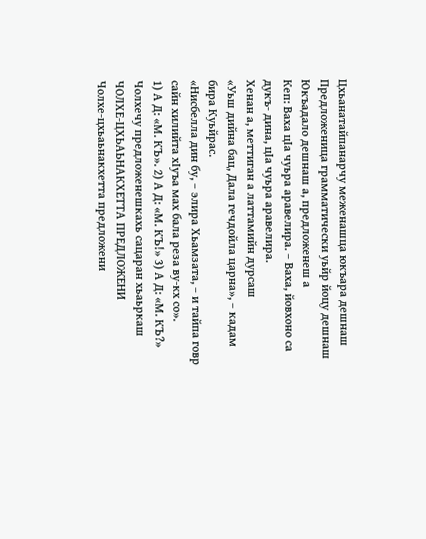Цхьанатайпанарчу меженашца юкъара дешнаш
Предложеница грамматически уьйр йоцу дешнаш
Юкъадало дешнаш а, предложенеш а
Кеп: Ваха цIа чуьра аравелира. – Ваха, йовхоно са дукъ- дина, цIа чуьра аравелира.
Хенан а, меттиган а латтамийн дурсаш
«Уьш дийна бац, Дала гечдойла царна», – кадам бира Куьйрас.
«Нисбелла дин бу, – элира Хьамзата, – и тайпа говр сайн хилийта хIуъа мах бала реза ву-кх со».
1) А Д: «М. КЪ». 2) А Д: «М. КЪ!» 3) А Д: «М. КЪ?»
Чолхечу предложенешкахь сацаран хьаьркаш
ЧОЛХЕ-ЦХЬАЬНАКХЕТТА ПРЕДЛОЖЕНИ
Чолхе-цхьаьнакхетта предложени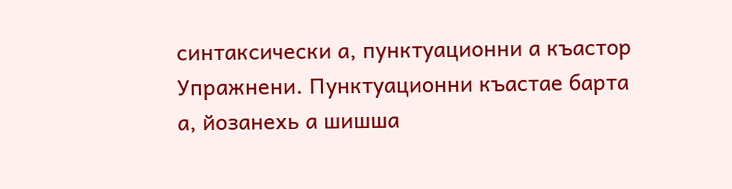синтаксически а, пунктуационни а къастор
Упражнени. Пунктуационни къастае барта а, йозанехь а шишша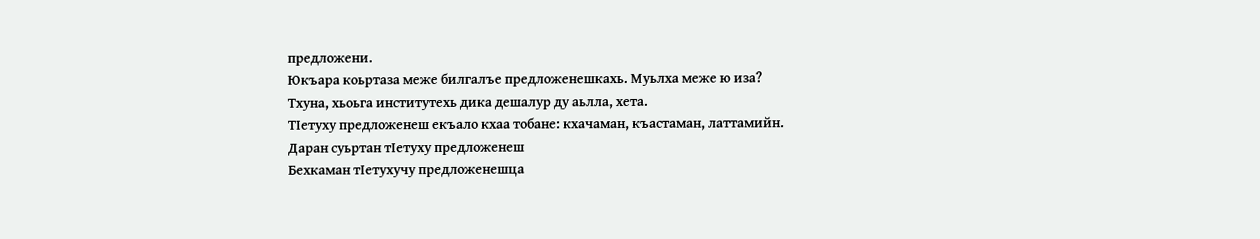предложени.
Юкъара коьртаза меже билгалъе предложенешкахь. Муьлха меже ю иза?
Тхуна, хьоьга институтехь дика дешалур ду аьлла, хета.
ТIетуху предложенеш екъало кхаа тобане: кхачаман, къастаман, латтамийн.
Даран суьртан тIетуху предложенеш
Бехкаман тIетухучу предложенешца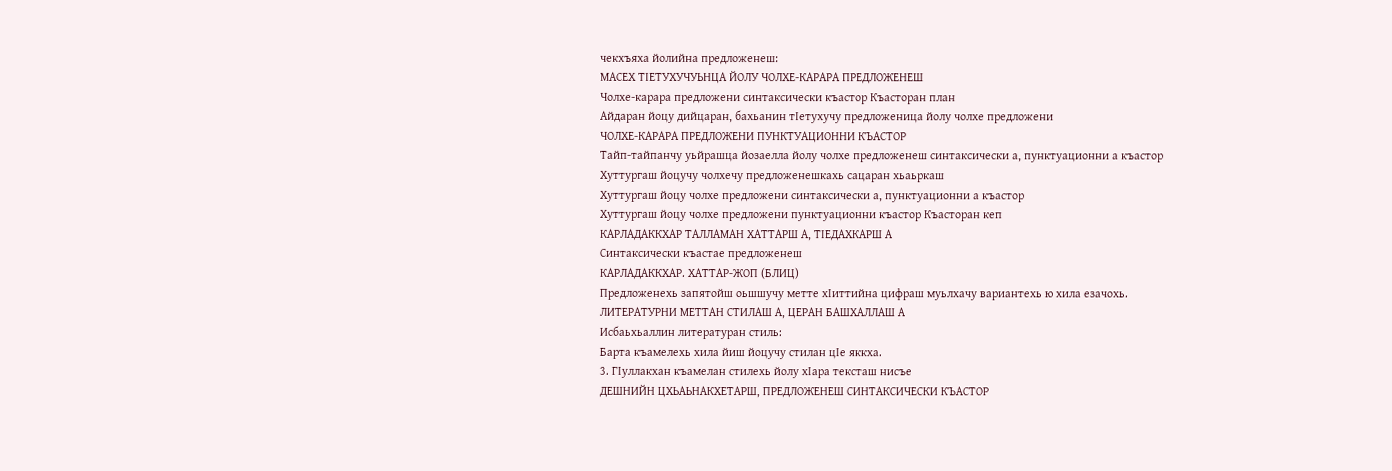чекхъяха йолийна предложенеш:
МАСЕХ ТIЕТУХУЧУЬНЦА ЙОЛУ ЧОЛХЕ-КАРАРА ПРЕДЛОЖЕНЕШ
Чолхе-карара предложени синтаксически къастор Къасторан план
Айдаран йоцу дийцаран, бахьанин тIетухучу предложеница йолу чолхе предложени
ЧОЛХЕ-КАРАРА ПРЕДЛОЖЕНИ ПУНКТУАЦИОННИ КЪАСТОР
Тайп-тайпанчу уьйрашца йозаелла йолу чолхе предложенеш синтаксически а, пунктуационни а къастор
Хуттургаш йоцучу чолхечу предложенешкахь сацаран хьаьркаш
Хуттургаш йоцу чолхе предложени синтаксически а, пунктуационни а къастор
Хуттургаш йоцу чолхе предложени пунктуационни къастор Къасторан кеп
КАРЛАДАККХАР ТАЛЛАМАН ХАТТАРШ А, ТIЕДАХКАРШ А
Синтаксически къастае предложенеш
КАРЛАДАККХАР. ХАТТАР-ЖОП (БЛИЦ)
Предложенехь запятойш оьшшучу метте хIиттийна цифраш муьлхачу вариантехь ю хила езачохь.
ЛИТЕРАТУРНИ МЕТТАН СТИЛАШ А, ЦЕРАН БАШХАЛЛАШ А
Исбаьхьаллин литературан стиль:
Барта къамелехь хила йиш йоцучу стилан цIе яккха.
3. ГIуллакхан къамелан стилехь йолу хIара тексташ нисъе
ДЕШНИЙН ЦХЬАЬНАКХЕТАРШ, ПРЕДЛОЖЕНЕШ СИНТАКСИЧЕСКИ КЪАСТОР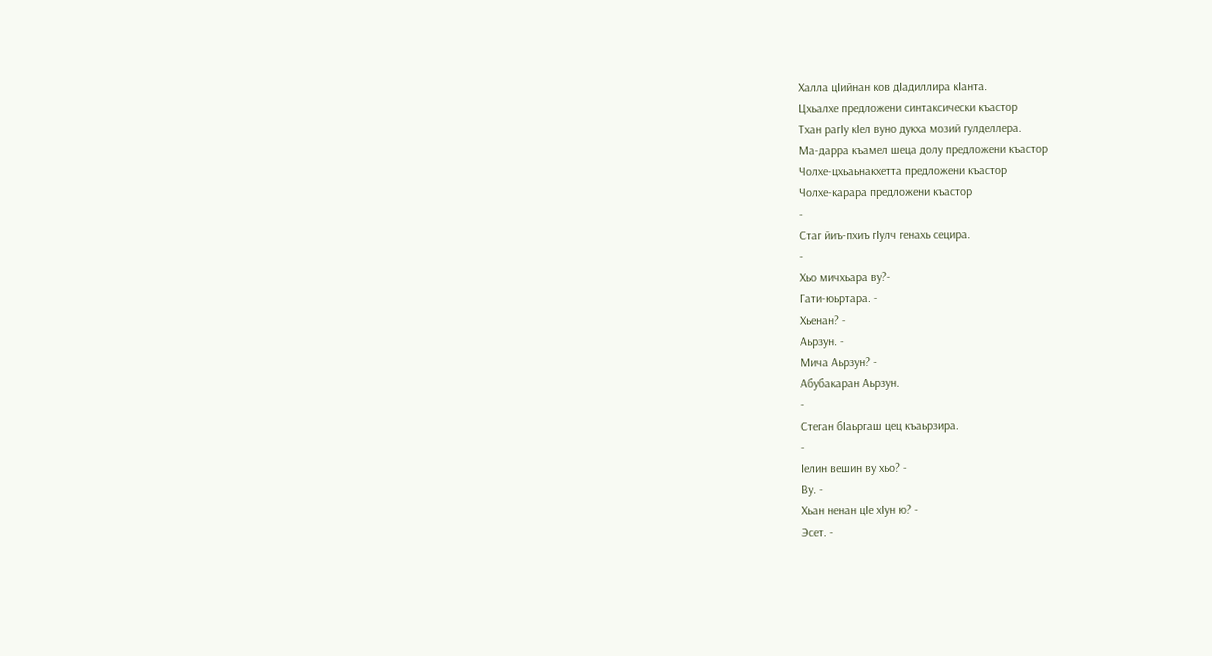Халла цIийнан ков дIадиллира кIанта.
Цхьалхе предложени синтаксически къастор
Тхан рагIу кIел вуно дукха мозий гулделлера.
Ма-дарра къамел шеца долу предложени къастор
Чолхе-цхьаьнакхетта предложени къастор
Чолхе-карара предложени къастор
-
Стаг йиъ-пхиъ гIулч генахь сецира.
-
Хьо мичхьара ву?-
Гати-юьртара. -
Хьенан? -
Аьрзун. -
Мича Аьрзун? -
Абубакаран Аьрзун.
-
Стеган бIаьргаш цец къаьрзира.
-
Iелин вешин ву хьо? -
Ву. -
Хьан ненан цIе хIун ю? -
Эсет. -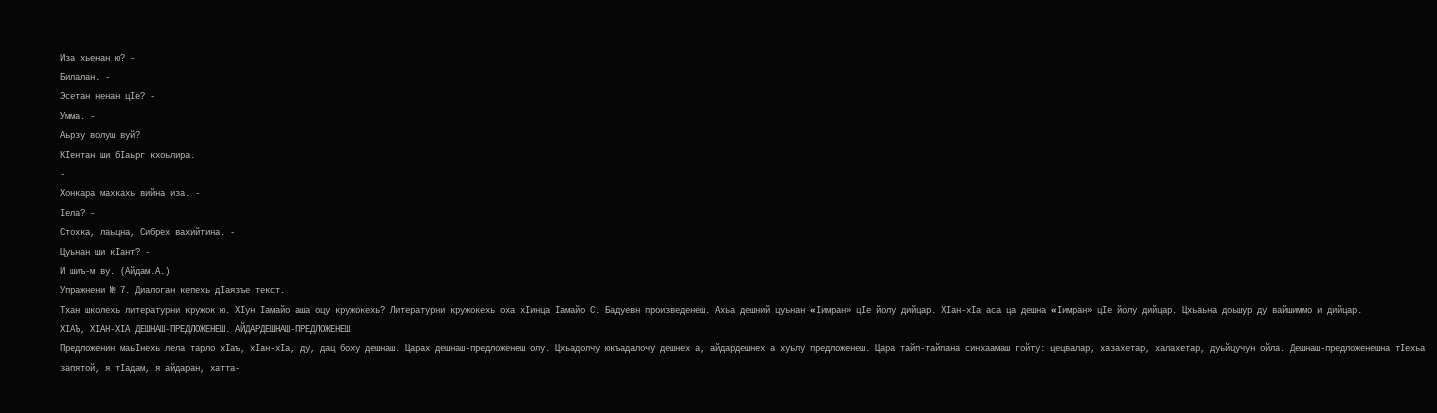Иза хьенан ю? -
Билалан. -
Эсетан ненан цIе? -
Умма. -
Аьрзу волуш вуй?
КIентан ши бIаьрг кхоьлира.
-
Хонкара махкахь вийна иза. -
Iела? -
Стохка, лаьцна, Сибрех вахийтина. -
Цуьнан ши кIант? -
И шиъ-м ву. (Айдам.А.)
Упражнени № 7. Диалоган кепехь дIаязъе текст.
Тхан школехь литературни кружок ю. ХIун Iамайо аша оцу кружокехь? Литературни кружокехь оха хIинца Iамайо С. Бадуевн произведенеш. Ахьа дешний цуьнан «Iимран» цIе йолу дийцар. ХIан-хIа аса ца дешна «Iимран» цIе йолу дийцар. Цхьаьна доьшур ду вайшиммо и дийцар.
ХIАЪ, ХIАН-ХIА ДЕШНАШ-ПРЕДЛОЖЕНЕШ. АЙДАРДЕШНАШ-ПРЕДЛОЖЕНЕШ
Предложенин маьIнехь лела тарло хIаъ, хIан-хIа, ду, дац боху дешнаш. Царах дешнаш-предложенеш олу. Цхьадолчу юкъадалочу дешнех а, айдардешнех а хуьлу предложенеш. Цара тайп-тайпана синхаамаш гойту: цецвалар, хазахетар, халахетар, дуьйцучун ойла. Дешнаш-предложенешна тIехьа запятой, я тIадам, я айдаран, хатта-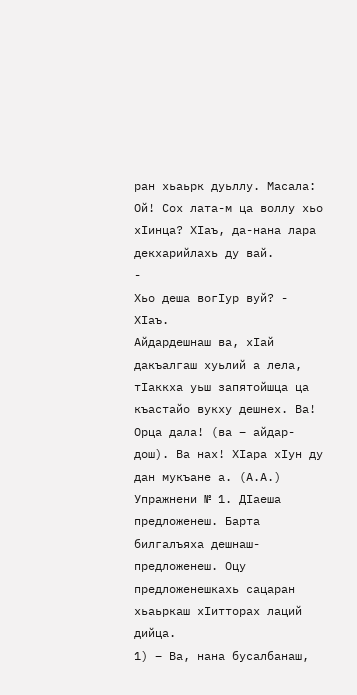ран хьаьрк дуьллу. Масала: Ой! Сох лата-м ца воллу хьо хIинца? ХIаъ, да-нана лара декхарийлахь ду вай.
-
Хьо деша вогIур вуй? -
ХIаъ.
Айдардешнаш ва, хIай дакъалгаш хуьлий а лела, тIаккха уьш запятойшца ца къастайо вукху дешнех. Ва! Орца дала! (ва – айдар- дош). Ва нах! ХIара хIун ду дан мукъане а. (А.А.)
Упражнени № 1. ДIаеша предложенеш. Барта билгалъяха дешнаш-предложенеш. Оцу предложенешкахь сацаран хьаьркаш хIитторах лаций дийца.
1) – Ва, нана бусалбанаш,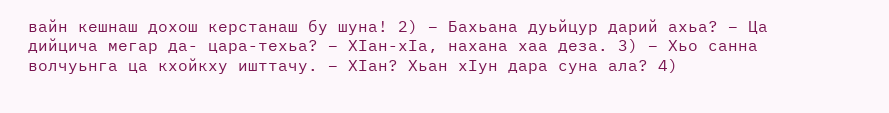вайн кешнаш дохош керстанаш бу шуна! 2) – Бахьана дуьйцур дарий ахьа? – Ца дийцича мегар да- цара-техьа? – ХIан-хIа, нахана хаа деза. 3) – Хьо санна волчуьнга ца кхойкху ишттачу. – ХIан? Хьан хIун дара суна ала? 4)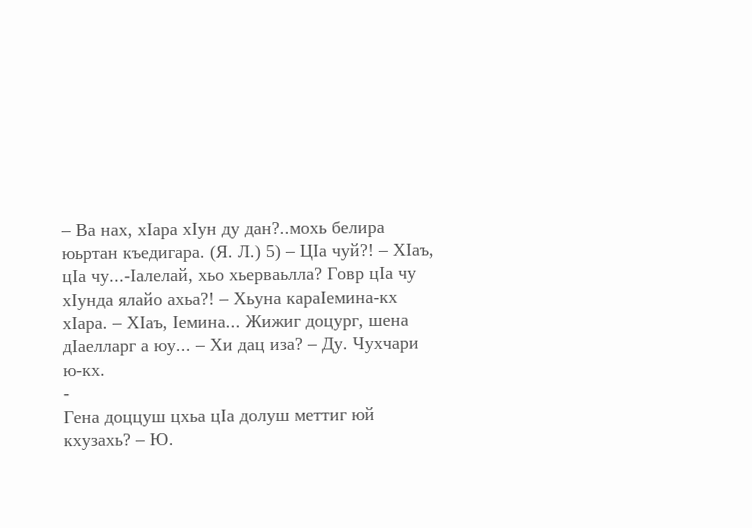– Ва нах, хIара хIун ду дан?..мохь белира юьртан къедигара. (Я. Л.) 5) – ЦIа чуй?! – ХIаъ, цIа чу...-Iалелай, хьо хьерваьлла? Говр цIа чу
хIунда ялайо ахьа?! – Хьуна караIемина-кх хIара. – ХIаъ, Iемина... Жижиг доцург, шена дIаелларг а юу... – Хи дац иза? – Ду. Чухчари ю-кх.
-
Гена доццуш цхьа цIа долуш меттиг юй кхузахь? – Ю.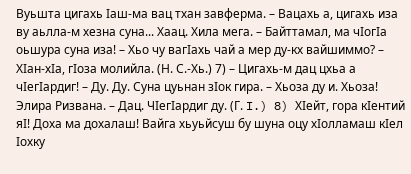Вуьшта цигахь Iаш-ма вац тхан завферма. – Вацахь а, цигахь иза ву аьлла-м хезна суна... Хаац. Хила мега. – Байттамал, ма чIогIа оьшура суна иза! – Хьо чу вагIахь чай а мер ду-кх вайшиммо? – ХIан-хIа, гIоза молийла. (Н. С.-Хь.) 7) – Цигахь-м дац цхьа а чIегIардиг! – Ду. Ду. Суна цуьнан зIок гира. – Хьоза ду и. Хьоза! Элира Ризвана. – Дац. ЧIегIардиг ду. (Г. I.) 8) ХIейт, гора кIентий яI! Доха ма дохалаш! Вайга хьуьйсуш бу шуна оцу хIолламаш кIел Iохку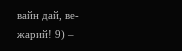вайн дай, ве-
жарий! 9) –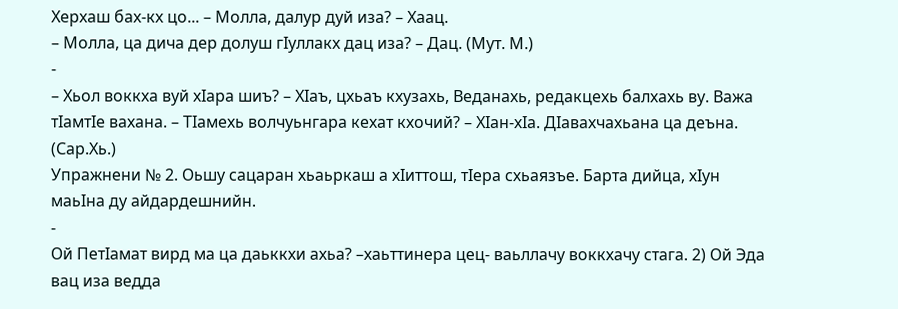Херхаш бах-кх цо... – Молла, далур дуй иза? – Хаац.
– Молла, ца дича дер долуш гIуллакх дац иза? – Дац. (Мут. М.)
-
– Хьол воккха вуй хIара шиъ? – ХIаъ, цхьаъ кхузахь, Веданахь, редакцехь балхахь ву. Важа тIамтIе вахана. – ТIамехь волчуьнгара кехат кхочий? – ХIан-хIа. ДIавахчахьана ца деъна. (Сар.Хь.)
Упражнени № 2. Оьшу сацаран хьаьркаш а хIиттош, тIера схьаязъе. Барта дийца, хIун маьIна ду айдардешнийн.
-
Ой ПетIамат вирд ма ца даьккхи ахьа? –хаьттинера цец- ваьллачу воккхачу стага. 2) Ой Эда вац иза ведда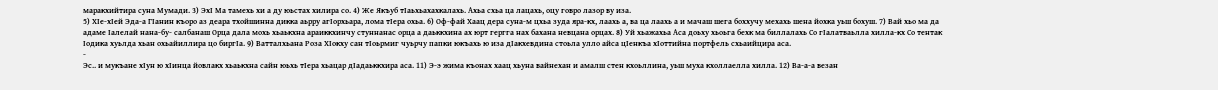маракхийтира суна Мумади. 3) ЭхI Ма тамехь хи а ду юьстах хилира со. 4) Же Якъуб тIаьхьахахкалахь. Ахьа схьа ца лацахь, оцу говро лазор ву иза.
5) ХIе-хIей Эда-а ГIанин къоро аз деара тхойшинна дикка аьрру агIорхьара, лома тIера охьа. 6) Оф-фай Хаац дера суна-м цхьа зуда яра-кх, лаахь а, ва ца лаахь а и мачаш шега боххучу мехахь шена йохка уьш бохуш. 7) Вай хьо ма да адаме Iалелай нана-бу- салбанаш Орца дала мохь хьаькхна араиккхинчу стуннанас орца а даьккхина ах юрт гергга нах бахана невцана орцах. 8) Уй хьажахьа Аса доьху хьоьга бехк ма биллалахь Со гIалатваьлла хилла-кх Со тентак Iодика хуьлда хьан охьайиллира цо биргIа. 9) Ватталхьана Роза ХIокху сан тIоьрмиг чуьрчу папки юкъахь ю иза дIакхевдина стоьла улло айса цIенкъа хIоттийна портфель схьаийцира аса.
-
Эс.. и мукъане хIун ю хIинца йовлакх хьаькхна сайн юьхь тIера хьацар дIадаьккхира аса. 11) Э-э жима къонах хаац хьуна вайнехан и амалш стен кхоьллина, уьш муха кхоллаелла хилла. 12) Ва-а-а везан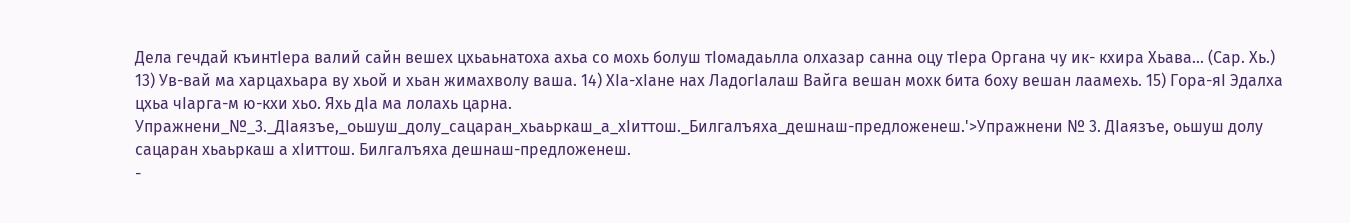Дела гечдай къинтIера валий сайн вешех цхьаьнатоха ахьа со мохь болуш тIомадаьлла олхазар санна оцу тIера Органа чу ик- кхира Хьава... (Сар. Хь.) 13) Ув-вай ма харцахьара ву хьой и хьан жимахволу ваша. 14) ХIа-хIане нах ЛадогIалаш Вайга вешан мохк бита боху вешан лаамехь. 15) Гора-яI Эдалха цхьа чIарга-м ю-кхи хьо. Яхь дIа ма лолахь царна.
Упражнени_№_3._ДIаязъе,_оьшуш_долу_сацаран_хьаьркаш_а_хIиттош._Билгалъяха_дешнаш-предложенеш.'>Упражнени № 3. ДIаязъе, оьшуш долу сацаран хьаьркаш а хIиттош. Билгалъяха дешнаш-предложенеш.
-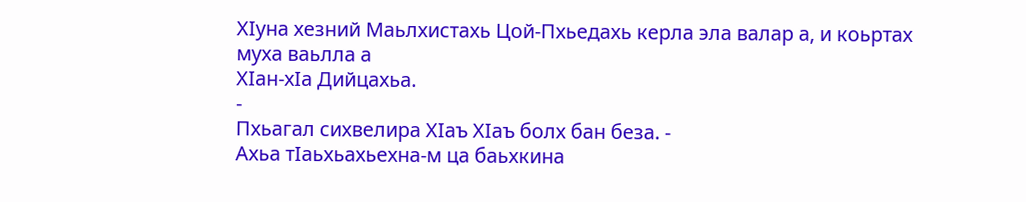ХIуна хезний Маьлхистахь Цой-Пхьедахь керла эла валар а, и коьртах муха ваьлла а
ХIан-хIа Дийцахьа.
-
Пхьагал сихвелира ХIаъ ХIаъ болх бан беза. -
Ахьа тIаьхьахьехна-м ца баьхкина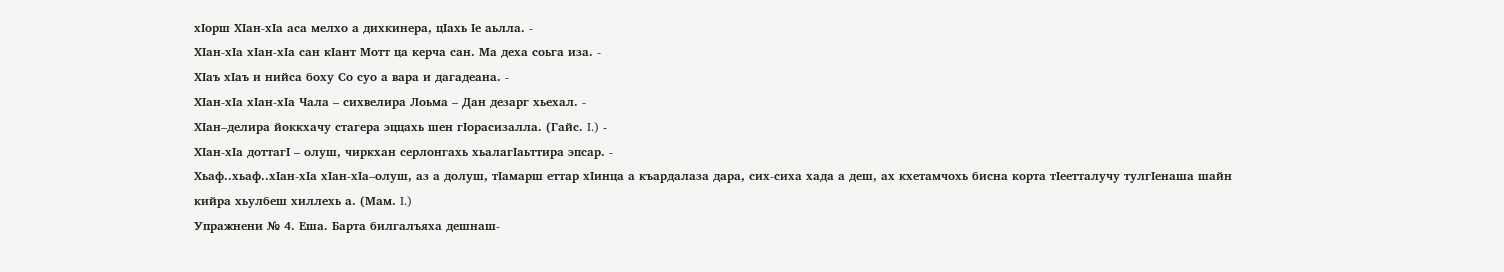хIорш ХIан-хIа аса мелхо а дихкинера, цIахь Iе аьлла. -
ХIан-хIа хIан-хIа сан кIант Мотт ца керча сан. Ма деха соьга иза. -
ХIаъ хIаъ и нийса боху Со суо а вара и дагадеана. -
ХIан-хIа хIан-хIа Чала – сихвелира Лоьма – Дан дезарг хьехал. -
ХIан–делира йоккхачу стагера эццахь шен гIорасизалла. (Гайс. I.) -
ХIан-хIа доттагI – олуш, чиркхан серлонгахь хьалагIаьттира эпсар. -
Хьаф..хьаф..хIан-хIа хIан-хIа–олуш, аз а долуш, тIамарш еттар хIинца а къардалаза дара, сих-сиха хада а деш, ах кхетамчохь бисна корта тIеетталучу тулгIенаша шайн кийра хьулбеш хиллехь а. (Мам. I.)
Упражнени № 4. Еша. Барта билгалъяха дешнаш-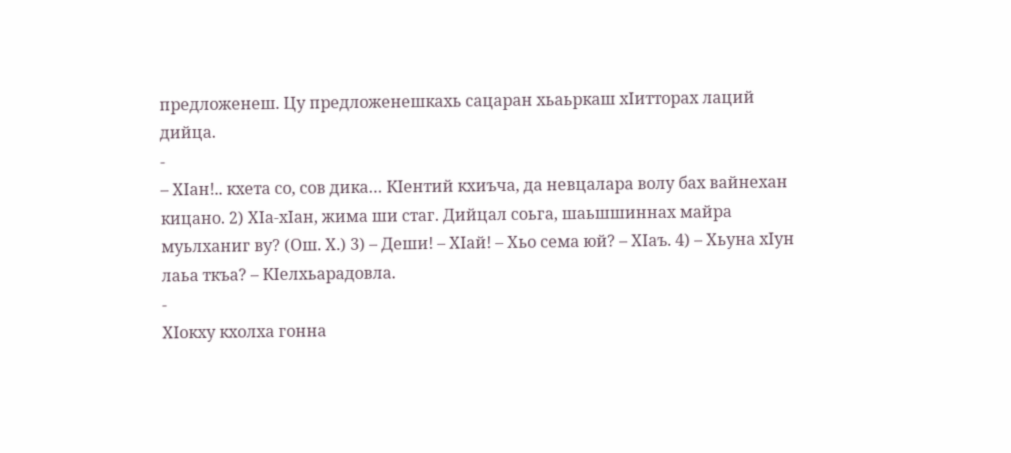предложенеш. Цу предложенешкахь сацаран хьаьркаш хIитторах лаций дийца.
-
– ХIан!.. кхета со, сов дика… КIентий кхиъча, да невцалара волу бах вайнехан кицано. 2) ХIа-хIан, жима ши стаг. Дийцал соьга, шаьшшиннах майра муьлханиг ву? (Ош. Х.) 3) – Деши! – ХIай! – Хьо сема юй? – ХIаъ. 4) – Хьуна хIун лаьа ткъа? – КIелхьарадовла.
-
ХIокху кхолха гонна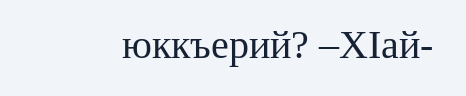юккъерий? –ХIай-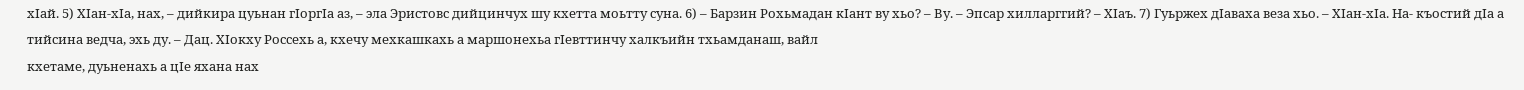хIай. 5) ХIан-хIа, нах, – дийкира цуьнан гIоргIа аз, – эла Эристовс дийцинчух шу кхетта моьтту суна. 6) – Барзин Рохьмадан кIант ву хьо? – Ву. – Эпсар хилларггий? – ХIаъ. 7) Гуьржех дIаваха веза хьо. – ХIан-хIа. На- къостий дIа а тийсина ведча, эхь ду. – Дац. ХIокху Россехь а, кхечу мехкашкахь а маршонехьа гIевттинчу халкъийн тхьамданаш, вайл
кхетаме, дуьненахь а цIе яхана нах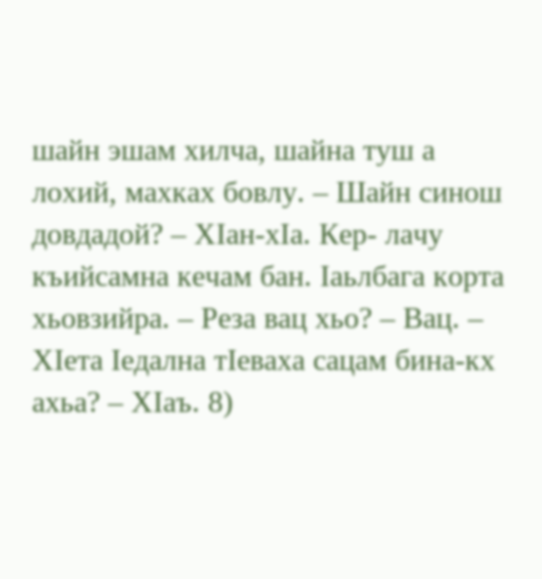шайн эшам хилча, шайна туш а лохий, махках бовлу. – Шайн синош довдадой? – ХIан-хIа. Кер- лачу къийсамна кечам бан. Iаьлбага корта хьовзийра. – Реза вац хьо? – Вац. – ХIета Iедална тIеваха сацам бина-кх ахьа? – ХIаъ. 8)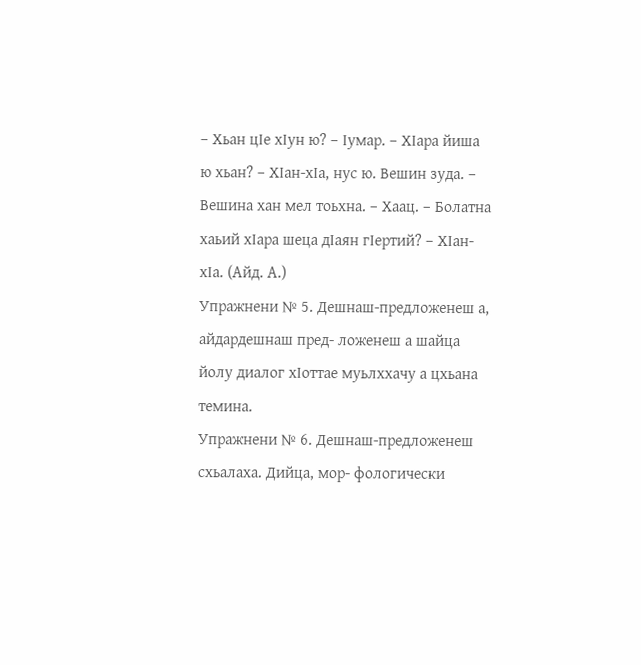– Хьан цIе хIун ю? – Iумар. – ХIара йиша ю хьан? – ХIан-хIа, нус ю. Вешин зуда. – Вешина хан мел тоьхна. – Хаац. – Болатна хаьий хIара шеца дIаян гIертий? – ХIан-хIа. (Айд. А.)
Упражнени № 5. Дешнаш-предложенеш а, айдардешнаш пред- ложенеш а шайца йолу диалог хIоттае муьлххачу а цхьана темина.
Упражнени № 6. Дешнаш-предложенеш схьалаха. Дийца, мор- фологически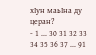хIун маьIна ду церан?
- 1 ... 30 31 32 33 34 35 36 37 ... 91